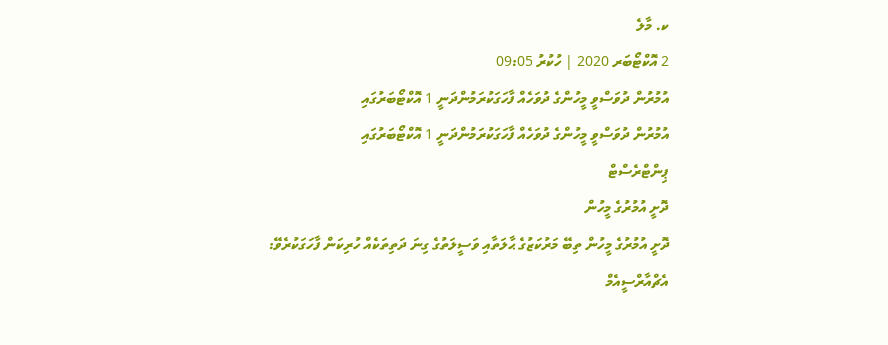ކ. މާލެ
2 އޮކްޓޯބަރ 2020 | ހުކުރު 09:05
އުމުރުން ދުވަސްވީ މީހުންގެ ދުވަހެއް ފާހަގަކުރަމުންދަނީ 1 އޮކްޓޯބަރުގައި
އުމުރުން ދުވަސްވީ މީހުންގެ ދުވަހެއް ފާހަގަކުރަމުންދަނީ 1 އޮކްޓޯބަރުގައި
ޕިންޓްރެސްޓް
ދޮށީ އުމުރުގެ މީހުން
ދޮށީ އުމުރުގެ މީހުން ތިބޭ މަރުކަޒުގެ ޙާލަތާއި ވަސީލަތުގެ ގިނަ ދަތިތަކެއް ހުރިކަން ފާހަގަކުރެވޭ: އެޗްއާރްސީއެމް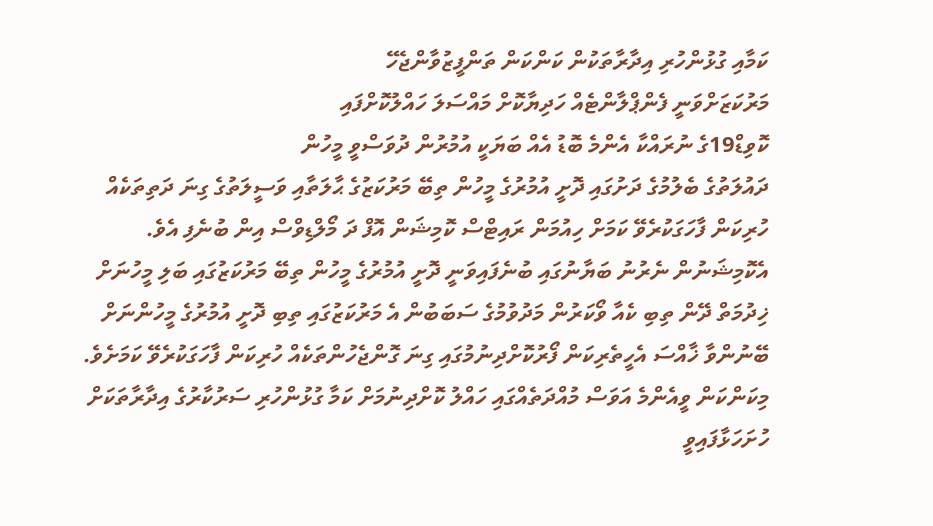ކަމާއި ގުޅުންހުރި އިދާރާތަކުން ކަންކަން ތަންފީޒުވާންޖެހޭ
މަރުކަޒަށްވަނީ ފެންޕްލާންޓެއް ހަދިޔާކޮށް މައްސަލަ ހައްލުކޮށްފައި
ކޮވިޑް19ގެ ނުރައްކާ އެންމެ ބޮޑު އެއް ބަޔަކީ އުމުރުން ދުވަސްވީ މީހުން
ދައުލަތުގެ ބެލުމުގެ ދަށުގައި ދޮށީ އުމުރުގެ މީހުން ތިބޭ މަރުކަޒުގެ ޙާލަތާއި ވަސީލަތުގެ ގިނަ ދަތިތަކެއް ހުރިކަން ފާހަގަކުރެވޭ ކަމަށް ހިއުމަން ރައިޓްސް ކޮމިޝަން އޮފް ދަ މޯލްޑިވްސް އިން ބުނެފި އެވެ.
އެކޮމިޝަނުން ނެރުނު ބަޔާނުގައި ބުނެފައިވަނީ ދޮށީ އުމުރުގެ މީހުން ތިބޭ މަރުކަޒުގައި ބަލި މީހުނަށް ޚިދުމަތް ދޭން ތިބި ކެއާ ވޯކަރުން މަދުވުމުގެ ސަބަބުން އެ މަރުކަޒުގައި ތިބި ދޮށީ އުމުރުގެ މީހުންނަށް ބޭނުންވާ ޚާއްސަ އެހީތެރިކަން ފޯރުކޮށްދިނުމުގައި ގިނަ ގޮންޖެހުންތަކެއް ހުރިކަން ފާހަގަކުރެވޭ ކަމަށެވެ.
މިކަންކަން ވީއެންމެ އަވަސް މުއްދަތެއްގައި ހައްލު ކޮށްދިނުމަށް ކަމާ ގުޅުންހުރި ސަރުކާރުގެ އިދާރާތަކަށް ހުށަހަޅާފައިވީ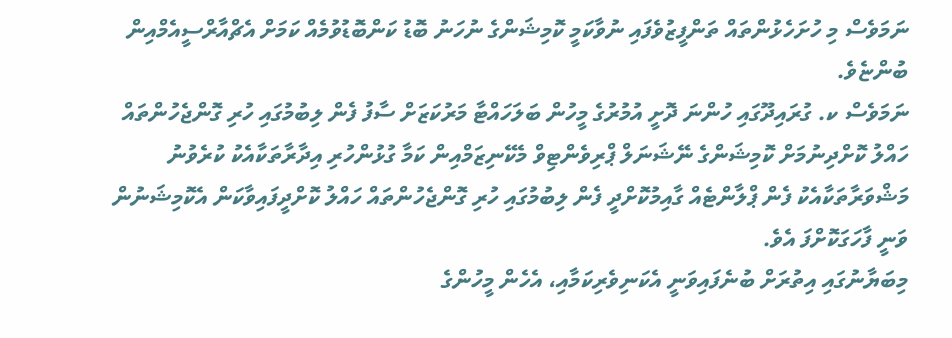ނަމަވެސް މި ހުށަހެޅުންތައް ތަންފީޒުވެފައި ނުވާކަމީ ކޮމިޝަންގެ ނުހަނު ބޮޑު ކަންބޮޑުވުމެއް ކަމަށް އެޗްއާރްސީއެމްއިން ބުންޏެވެ.
ނަމަވެސް ކ. ގުރައިދޫގައި ހުންނަ ދޮށީ އުމުރުގެ މީހުން ބަލަހައްޓާ މަރުކަޒަށް ސާފު ފެން ލިބުމުގައި ހުރި ގޮންޖެހުންތައް ހައްލު ކޮށްދިނުމަށް ކޮމިޝަންގެ ނޭޝަނަލް ޕްރިވެންޓިވް މެކޭނިޒަމްއިން ކަމާ ގުޅުންހުރި އިދާރާތަކާއެކު ކުރެވުނު މަޝްވަރާތަކާއެކު ފެން ޕްލާންޓެއް ގާއިމުކޮށްދީ ފެން ލިބުމުގައި ހުރި ގޮންޖެހުންތައް ހައްލު ކޮށްދީފައިވާކަން އެކޮމިޝަނުން ވަނީ ފާހަގަކޮށްފަ އެވެ.
މިބަޔާނުގައި އިތުރަށް ބުނެފައިވަނީ އެކަނިވެރިކަމާއި، އެހެން މީހުންގެ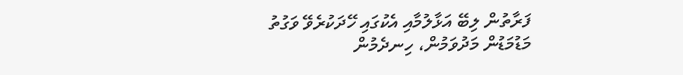ފަރާތުން ލިބޭ އަޅާލުމާއި އެކުގައި ހޭދަކުރެވޭ ވަގުތު މަޑުމަޑުން މަދުވަމުން، ހިނދެމުން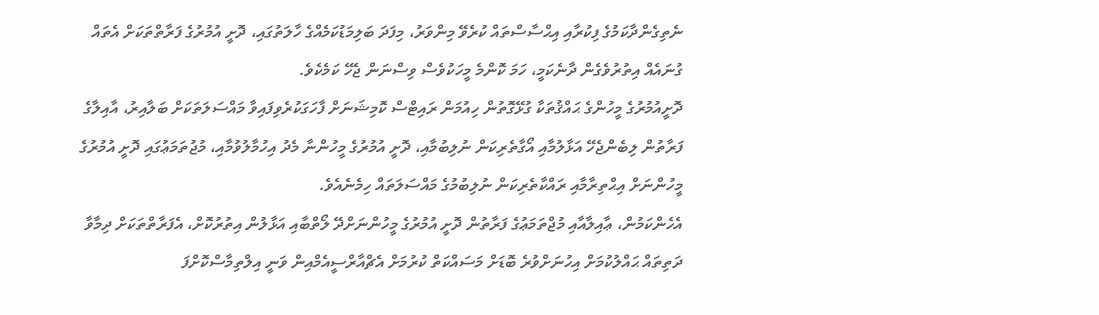ނެތިގެންދާކަމުގެ ފިކުރާއި އިޙްސާސްތައް ކުރެވޭ މިންވަރު، މިފަދަ ބަލިމަޑުކަމެއްގެ ހާލަތުގައި، ދޮށީ އުމުރުގެ ފަރާތްތަކަށް އެތައް ގުނައެއް އިތުރުވެގެން ދާނެކަމީ، ހަމަ ކޮންމެ މީހަކުވެސް ވިސްނަން ޖެހޭ ކަމެކެވެ.
ދޮށީއުމުރުގެ މީހުންގެ ޙައްޤުތަކާ ގުޅޭގޮތުން ހިއުމަން ރައިޓްސް ކޮމިޝަނަށް ފާހަގަކުރެވިފައިވާ މައްސަލަތަކަށް ބަލާއިރު، އާއިލާގެ ފަރާތުން ލިބެންޖެހޭ އަޅާލުމާއި އޯގާތެރިކަން ނުލިބުމާއި، ދޮށީ އުމުރުގެ މީހުންނާ މެދު އިހުމާލުވުމާއި، މުޖުތަމަޢުގައި ދޮށީ އުމުރުގެ މީހުންނަށް އިޙްތިރާމާއި ރައްކާތެރިކަން ނުލިބުމުގެ މައްސަލަތައް ހިމެނެއެވެ.
އެހެންކަމުން، ޢާއިލާއާއި މުޖްތަމަޢުގެ ފަރާތުން ދޮށީ އުމުރުގެ މީހުންނަށްދޭ ލޯތްބާއި އަޅާލުން އިތުރުކޮށް، އެފަރާތްތަކަށް ދިމާވާ ދަތިތައް ޙައްލުކުމަށް އިހުނަށްވުރެ ބޮޑަށް މަސައްކަތް ކުރުމަށް އެޗްއާރްސީއެމްއިން ވަނީ އިލްތިމާސްކޮށްފަ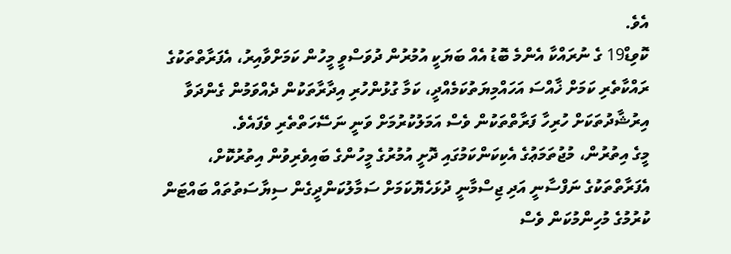އެވެ.
ކޮވިޑް19 ގެ ނުރައްކާ އެންމެ ބޮޑު އެއް ބަޔަކީ އުމުރުން ދުވަސްވީ މީހުން ކަމަށްވާއިރު، އެފަރާތްތަކުގެ ރައްކާތެރި ކަމަށް ޚާއްސަ އަހައްމިޔަތުކަމެއްދީ، ކަމާ ގުޅުންހުރި އިދާރާތަކުން ދެއްވަމުން ގެންދަވާ އިރުޝާދުތަކަށް ހުރިހާ ފަރާތްތަކުން ވެސް އަމަލުކުރުމަށް ވަނީ ނަސޭހަތްތެރި ވެފައެވެ.
މީގެ އިތުރުން، މުޖުތަމަޢުގެ އެކިކަންކަމުގައި ދޮށީ އުމުރުގެ މީހުންގެ ބައިވެރިވުން އިތުރުކޮށް، އެފަރާތްތަކުގެ ނަފްސާނީ އަދި ޖިސްމާނީ ދުޅަހެޔޮކަމަށް ސަމާލުކަންދީގެން ސިޔާސަތުތައް ބައްޓަން ކުރުމުގެ މުހިންމުކަން ވެސް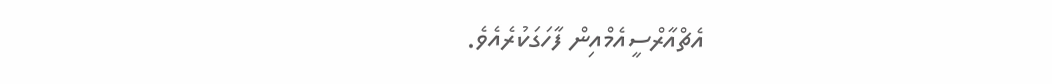އެޗްއާރްސީއެމްއިން ފާހަގަކުރެއެވެ.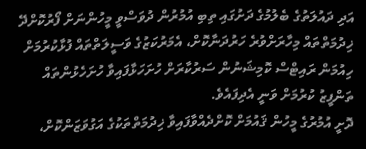އަދި ދައުލަތުގެ ބެލުމުގެ ދަށުގައި ތިބި އުމުރުން ދުވަސްވީ މީހުންނަށް ފޯރުކޮށްދޭ ޚިދުމަތްތައް މިހާރަށްވުރެ ހަރުދަނާކޮށް، އެމަރުކަޒުގެ ވަސީލަތްތައް ފުޅާކުރުމަށް ހިއުމަން ރައިޓްސް ކޮމިޝަނުން ސަރުކާރަށް ހުށަހަޅާފައިވާ ހުށަހެޅުންތައް ތަންފީޒު ކުރުމަށް ވަނީ އެދިފައެވެ.
ދޮށީ އުމުރުގެ މީހުން ޤައުމަށް ކޮށްދެއްވާފައިވާ ޚިދުމަތްތަކުގެ އަގުވަޒަންކޮށް،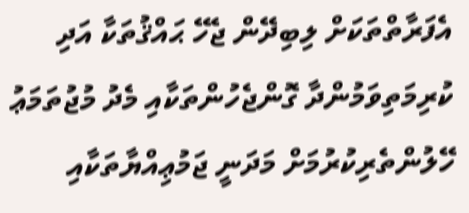އެފަރާތްތަކަށް ލިބިދޭން ޖެހޭ ޙައްޤުތަކާ އަދި ކުރިމަތިވަމުންދާ ގޮންޖެހުންތަކާއި މެދު މުޖުތަމަޢު ހޭލުންތެރިކުރުމަށް މަދަނީ ޖަމުޢިއްޔާތަކާއި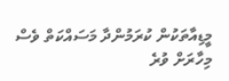މީޑިއާތަކުން ކުރަމުންދާ މަސައްކަތް ވެސް މިހާރަށް ވުރެ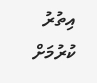އިތުރު ކުރުމަށް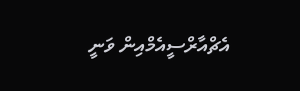އެޗްއާރްސީއެމްއިން ވަނީ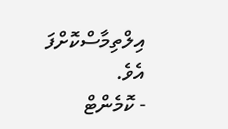އިލްތިމާސްކޮށްފަ އެވެ.
- ކޮމެންޓް